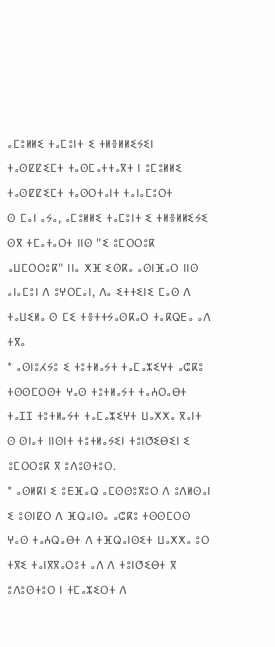ⴰⵎⵓⵍⵍⵉ ⵜⴰⵎⵓⵏⵜ ⵉ ⵜⵍⴻⵍⵍⵉⵢⵉⵏ
ⵜⴰⵙⵇⵇⵉⵎⵜ ⵜⴰⵙⵎⴰⵜⵜⴰⴳⵜ ⵏ ⵓⵎⵓⵍⵍⵉ
ⵜⴰⵙⵇⵇⵉⵎⵜ ⵜⴰⵙⵔⵜⴰⵏⵜ ⵜⴰⵏⴰⵎⵓⵔⵜ
ⵙ ⵎⴰⵏ ⴰⵢⴰ, ⴰⵎⵓⵍⵍⵉ ⵜⴰⵎⵓⵏⵜ ⵉ ⵜⵍⴻⵍⵍⵉⵢⵉ ⵙⴳ ⵜⵎⴰⵜⴰⵔⵜ ⵏⵏⵙ "ⵉ ⵓⵎⵔⵔⵓⴽ ⴰⵡⵎⵔⵔⵓⴽ" ⵏⵏⴰ ⵅⴼ ⵉⵙⴽⴰ ⴰⵙⵏⴼⴰⵔ ⵏⵏⵙ ⴰⵏⴰⵎⵓⵏ ⴷ ⵓⵖⵔⵎⴰⵏ, ⴷⴰ ⵉⵜⵜⵉⵏⵉ ⵎⴰⵙ ⴷ ⵜⴰⵡⵉⵍⴰ ⵙ ⵎⵉ ⵜⴻⵜⵜⵢⴰⵙⴽⴰⵔ ⵜⴰⴽⵕⴹⴰ ⴰⴷ ⵜⴳⴰ
* ⴰⵙⵏⵓⵃⵢⵓ ⵉ ⵜⵓⵜⵍⴰⵢⵜ ⵜⴰⵎⴰⵣⵉⵖⵜ ⴰⵛⴽⵓ ⵜⵙⵙⵎⵔⵙⵜ ⵖⴰⵙ ⵜⵓⵜⵍⴰⵢⵜ ⵜⴰⵄⵔⴰⴱⵜ ⵜⴰⵊⵊ ⵜⵓⵜⵍⴰⵢⵜ ⵜⴰⵎⴰⵣⵉⵖⵜ ⵡⴰⵅⵅⴰ ⴳⴰⵏⵜ ⵙ ⵙⵏⴰⵜ ⵏⵏⵙⵏⵜ ⵜⵓⵜⵍⴰⵢⵉⵏ ⵜⵓⵏⵚⵉⴱⵉⵏ ⵉ ⵓⵎⵔⵔⵓⴽ ⴳ ⵓⴷⵓⵙⵜⵓⵔ.
* ⴰⵙⵍⴽⵏ ⵉ ⵓⴹⴼⴰⵕ ⴰⵎⵙⵙⵓⴳⵓⵔ ⴷ ⵓⴷⵍⵙⴰⵏ ⵉ ⵓⵙⵏⵇⵔ ⴷ ⴼⵕⴰⵏⵙⴰ ⴰⵛⴽⵓ ⵜⵙⵙⵎⵔⵙ ⵖⴰⵙ ⵜⴰⵄⵕⴰⴱⵜ ⴷ ⵜⴼⵕⴰⵏⵙⵉⵜ ⵡⴰⵅⵅⴰ ⵓⵔ ⵜⴳⵉ ⵜⴰⵏⴳⴳⴰⵔⵓⵜ ⴰⴷ ⴷ ⵜⵓⵏⵚⵉⴱⵜ ⴳ ⵓⴷⵓⵙⵜⵓⵔ ⵏ ⵜⵎⴰⵣⵉⵔⵜ ⴷ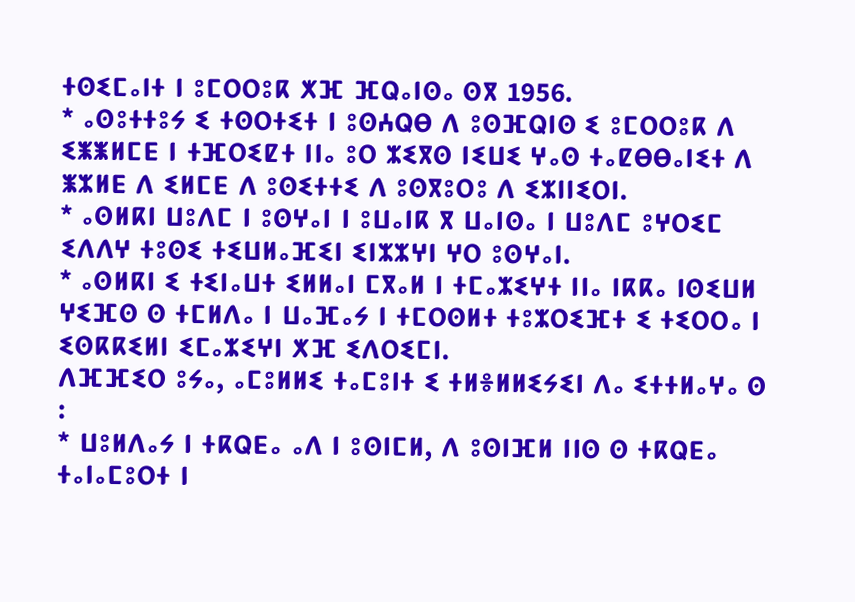ⵜⵙⵉⵎⴰⵏⵜ ⵏ ⵓⵎⵔⵔⵓⴽ ⵅⴼ ⴼⵕⴰⵏⵙⴰ ⵙⴳ 1956.
* ⴰⵙⵓⵜⵜⵓⵢ ⵉ ⵜⵙⵔⵜⵉⵜ ⵏ ⵓⵙⵄⵕⴱ ⴷ ⵓⵙⴼⵕⵏⵙ ⵉ ⵓⵎⵔⵔⵓⴽ ⴷ ⵉⵥⵥⵍⵎⴹ ⵏ ⵜⴼⵔⵉⵇⵜ ⵏⵏⴰ ⵓⵔ ⵣⵉⴳⵙ ⵏⵉⵡⵉ ⵖⴰⵙ ⵜⴰⵇⴱⴱⴰⵏⵉⵜ ⴷ ⵥⵣⵍⴹ ⴷ ⵉⵍⵎⴹ ⴷ ⵓⵙⵉⵜⵜⵉ ⴷ ⵓⵙⴳⵓⵔⵓ ⴷ ⵉⵣⵏⵏⵉⵔⵏ.
* ⴰⵙⵍⴽⵏ ⵡⵓⴷⵎ ⵏ ⵓⵙⵖⴰⵏ ⵏ ⵓⵡⴰⵏⴽ ⴳ ⵡⴰⵏⵙⴰ ⵏ ⵡⵓⴷⵎ ⵓⵖⵔⵉⵎ ⵉⴷⴷⵖ ⵜⵓⵙⵉ ⵜⵉⵡⵍⴰⴼⵉⵏ ⵉⵏⵣⵣⵖⵏ ⵖⵔ ⵓⵙⵖⴰⵏ.
* ⴰⵙⵍⴽⵏ ⵉ ⵜⵉⵏⴰⵡⵜ ⵉⵍⵍⴰⵏ ⵎⴳⴰⵍ ⵏ ⵜⵎⴰⵣⵉⵖⵜ ⵏⵏⴰ ⵏⴽⴽⴰ ⵏⵙⵉⵡⵍ ⵖⵉⴼⵙ ⵙ ⵜⵎⵍⴷⴰ ⵏ ⵡⴰⴼⴰⵢ ⵏ ⵜⵎⵔⵙⵍⵜ ⵜⵓⵣⵔⵉⴼⵜ ⵉ ⵜⵉⵔⵔⴰ ⵏ ⵉⵙⴽⴽⵉⵍⵏ ⵉⵎⴰⵣⵉⵖⵏ ⵅⴼ ⵉⴷⵔⵉⵎⵏ.
ⴷⴼⴼⵉⵔ ⵓⵢⴰ, ⴰⵎⵓⵍⵍⵉ ⵜⴰⵎⵓⵏⵜ ⵉ ⵜⵍⴻⵍⵍⵉⵢⵉⵏ ⴷⴰ ⵉⵜⵜⵍⴰⵖⴰ ⵙ :
* ⵡⵓⵍⴷⴰⵢ ⵏ ⵜⴽⵕⴹⴰ ⴰⴷ ⵏ ⵓⵙⵏⵎⵍ, ⴷ ⵓⵙⵏⴼⵍ ⵏⵏⵙ ⵙ ⵜⴽⵕⴹⴰ ⵜⴰⵏⴰⵎⵓⵔⵜ ⵏ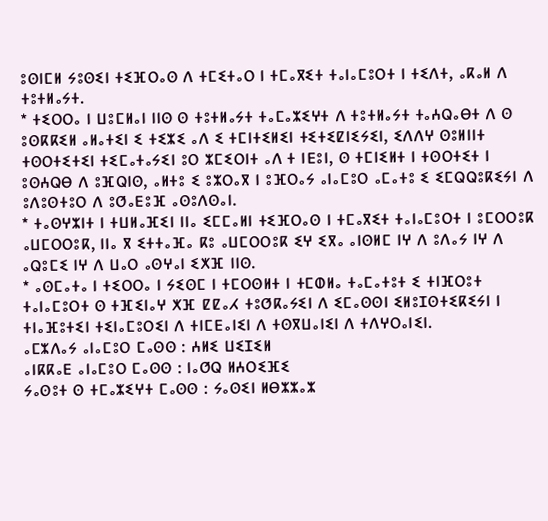ⵓⵙⵏⵎⵍ ⵢⵓⵙⵉⵏ ⵜⵉⴼⵔⴰⵙ ⴷ ⵜⵎⵉⵜⴰⵔ ⵏ ⵜⵎⴰⴳⵉⵜ ⵜⴰⵏⴰⵎⵓⵔⵜ ⵏ ⵜⵉⴷⵜ, ⴰⴽⴰⵍ ⴷ ⵜⵓⵜⵍⴰⵢⵜ.
* ⵜⵉⵔⵔⴰ ⵏ ⵡⵓⵎⵍⴰⵏ ⵏⵏⵙ ⵙ ⵜⵓⵜⵍⴰⵢⵜ ⵜⴰⵎⴰⵣⵉⵖⵜ ⴷ ⵜⵓⵜⵍⴰⵢⵜ ⵜⴰⵄⵕⴰⴱⵜ ⴷ ⵙ ⵓⵙⴽⴽⵉⵍ ⴰⵍⴰⵜⵉⵏ ⵉ ⵜⵉⵣⵉ ⴰⴷ ⵉ ⵜⵎⵏⵜⵉⵍⵉⵏ ⵜⵉⵜⵉⵇⵏⵉⵢⵉⵏ, ⵉⴷⴷⵖ ⵙⵓⵍⵏⵏⵜ ⵜⵙⵔⵜⵉⵜⵉⵏ ⵜⵉⵎⴰⵜⴰⵢⵉⵏ ⵓⵔ ⵣⵎⵉⵔⵏⵜ ⴰⴷ ⵜ ⵏⴹⵓⵏ, ⵙ ⵜⵎⵏⵉⵍⵜ ⵏ ⵜⵙⵔⵜⵉⵜ ⵏ ⵓⵙⵄⵕⴱ ⴷ ⵓⴼⵕⵏⵙ, ⴰⵍⵜⵓ ⵉ ⵓⵣⵔⴰⴳ ⵏ ⵓⴼⵔⴰⵢ ⴰⵏⴰⵎⵓⵔ ⴰⵎⴰⵜⵓ ⵉ ⵉⵎⵕⵕⵓⴽⵉⵢⵏ ⴷ ⵓⴷⵓⵙⵜⵓⵔ ⴷ ⵓⵚⴰⴹⵓⴼ ⴰⵙⵓⴷⵙⴰⵏ.
* ⵜⴰⵙⵖⵣⵏⵜ ⵏ ⵜⵡⵍⴰⴼⵉⵏ ⵏⵏⴰ ⵉⵎⵎⴰⵍⵏ ⵜⵉⴼⵔⴰⵙ ⵏ ⵜⵎⴰⴳⵉⵜ ⵜⴰⵏⴰⵎⵓⵔⵜ ⵏ ⵓⵎⵔⵔⵓⴽ ⴰⵡⵎⵔⵔⵓⴽ, ⵏⵏⴰ ⴳ ⵉⵜⵜⴰⴼⴰ ⴽⵓ ⴰⵡⵎⵔⵔⵓⴽ ⵉⵖ ⵉⴳⴰ ⴰⵏⵙⵍⵎ ⵏⵖ ⴷ ⵓⴷⴰⵢ ⵏⵖ ⴷ ⴰⵕⵓⵎⵉ ⵏⵖ ⴷ ⵡⴰⵔ ⴰⵙⵖⴰⵏ ⵉⵅⴼ ⵏⵏⵙ.
* ⴰⵙⵎⴰⵜⴰ ⵏ ⵜⵉⵔⵔⴰ ⵏ ⵢⵉⵙⵎ ⵏ ⵜⵎⵔⵙⵍⵜ ⵏ ⵜⵎⵀⵍⴰ ⵜⴰⵎⴰⵜⵓⵜ ⵉ ⵜⵏⴼⵔⵓⵜ ⵜⴰⵏⴰⵎⵓⵔⵜ ⵙ ⵜⴼⵉⵏⴰⵖ ⵅⴼ ⵇⵇⴰⵃ ⵜⵓⵚⴽⴰⵢⵉⵏ ⴷ ⵉⵎⴰⵙⵙⵏ ⵉⵍⵓⵊⵙⵜⵉⴽⵉⵢⵏ ⵏ ⵜⵏⴰⴼⵓⵜⵉⵏ ⵜⵉⵏⴰⵎⵓⵔⵉⵏ ⴷ ⵜⵏⵎⴹⴰⵏⵉⵏ ⴷ ⵜⵙⴳⵡⴰⵏⵉⵏ ⴷ ⵜⴷⵖⵔⴰⵏⵉⵏ.
ⴰⵎⵣⴷⴰⵢ ⴰⵏⴰⵎⵓⵔ ⵎⴰⵙⵙ : ⵄⵍⵉ ⵡⵉⵊⵉⵍ
ⴰⵏⴽⴽⴰⴹ ⴰⵏⴰⵎⵓⵔ ⵎⴰⵙⵙ : ⵏⴰⵚⵕ ⵍⵄⵔⵉⴼⵉ
ⵢⴰⵙⵓⵜ ⵙ ⵜⵎⴰⵣⵉⵖⵜ ⵎⴰⵙⵙ : ⵢⴰⵙⵉⵏ ⵍⴱⵣⵣⴰⵣ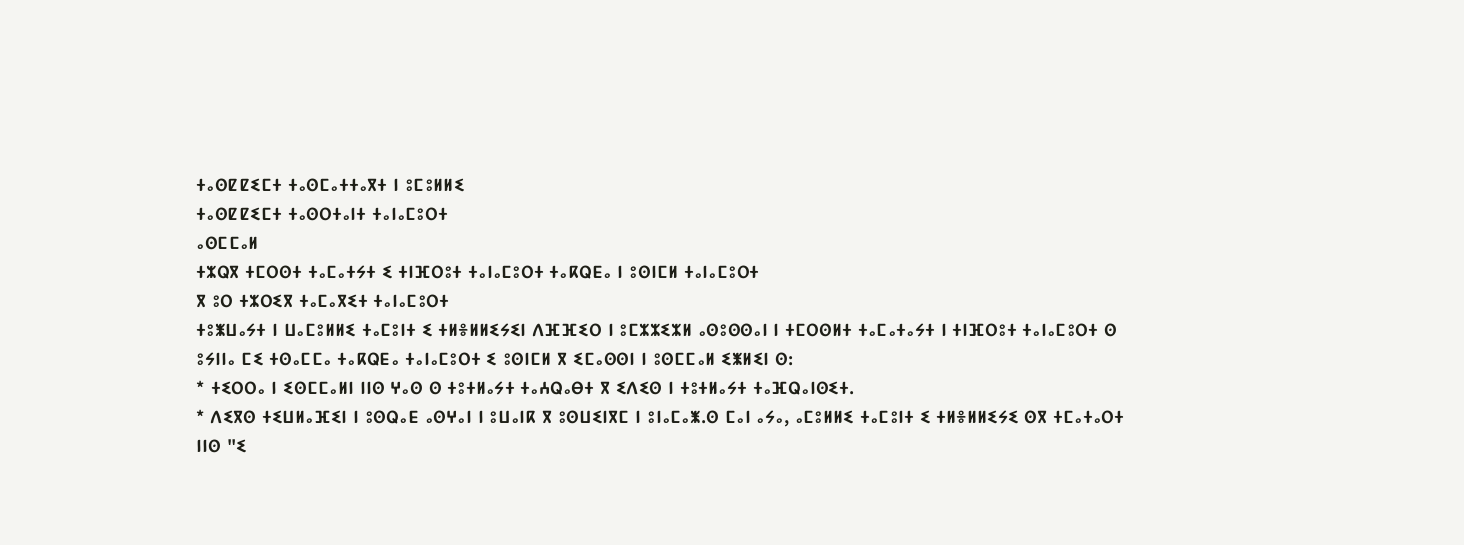ⵜⴰⵙⵇⵇⵉⵎⵜ ⵜⴰⵙⵎⴰⵜⵜⴰⴳⵜ ⵏ ⵓⵎⵓⵍⵍⵉ
ⵜⴰⵙⵇⵇⵉⵎⵜ ⵜⴰⵙⵔⵜⴰⵏⵜ ⵜⴰⵏⴰⵎⵓⵔⵜ
ⴰⵙⵎⵎⴰⵍ
ⵜⵣⵕⴳ ⵜⵎⵔⵙⵜ ⵜⴰⵎⴰⵜⵢⵜ ⵉ ⵜⵏⴼⵔⵓⵜ ⵜⴰⵏⴰⵎⵓⵔⵜ ⵜⴰⴽⵕⴹⴰ ⵏ ⵓⵙⵏⵎⵍ ⵜⴰⵏⴰⵎⵓⵔⵜ
ⴳ ⵓⵔ ⵜⵣⵔⵉⴳ ⵜⴰⵎⴰⴳⵉⵜ ⵜⴰⵏⴰⵎⵓⵔⵜ
ⵜⵓⵥⵡⴰⵢⵜ ⵏ ⵡⴰⵎⵓⵍⵍⵉ ⵜⴰⵎⵓⵏⵜ ⵉ ⵜⵍⴻⵍⵍⵉⵢⵉⵏ ⴷⴼⴼⵉⵔ ⵏ ⵓⵎⵣⵣⵉⵣⵍ ⴰⵙⵓⵙⵙⴰⵏ ⵏ ⵜⵎⵔⵙⵍⵜ ⵜⴰⵎⴰⵜⴰⵢⵜ ⵏ ⵜⵏⴼⵔⵓⵜ ⵜⴰⵏⴰⵎⵓⵔⵜ ⵙ ⵓⵢⵏⵏⴰ ⵎⵉ ⵜⵙⴰⵎⵎⴰ ⵜⴰⴽⵕⴹⴰ ⵜⴰⵏⴰⵎⵓⵔⵜ ⵉ ⵓⵙⵏⵎⵍ ⴳ ⵉⵎⴰⵙⵙⵏ ⵏ ⵓⵙⵎⵎⴰⵍ ⵉⵥⵍⵉⵏ ⵙ:
* ⵜⵉⵔⵔⴰ ⵏ ⵉⵙⵎⵎⴰⵍⵏ ⵏⵏⵙ ⵖⴰⵙ ⵙ ⵜⵓⵜⵍⴰⵢⵜ ⵜⴰⵄⵕⴰⴱⵜ ⴳ ⵉⴷⵉⵙ ⵏ ⵜⵓⵜⵍⴰⵢⵜ ⵜⴰⴼⵕⴰⵏⵙⵉⵜ.
* ⴷⵉⴳⵙ ⵜⵉⵡⵍⴰⴼⵉⵏ ⵏ ⵓⵙⵕⴰⴹ ⴰⵙⵖⴰⵏ ⵏ ⵓⵡⴰⵏⴽ ⴳ ⵓⵙⵡⵉⵏⴳⵎ ⵏ ⵓⵏⴰⵎⴰⵥ.ⵙ ⵎⴰⵏ ⴰⵢⴰ, ⴰⵎⵓⵍⵍⵉ ⵜⴰⵎⵓⵏⵜ ⵉ ⵜⵍⴻⵍⵍⵉⵢⵉ ⵙⴳ ⵜⵎⴰⵜⴰⵔⵜ ⵏⵏⵙ "ⵉ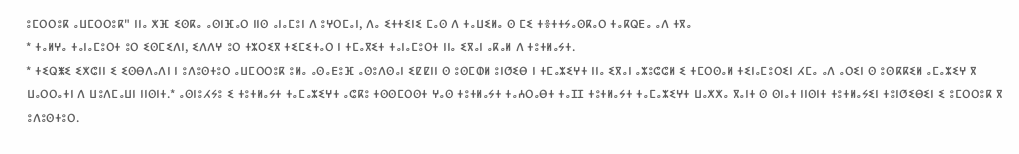ⵓⵎⵔⵔⵓⴽ ⴰⵡⵎⵔⵔⵓⴽ" ⵏⵏⴰ ⵅⴼ ⵉⵙⴽⴰ ⴰⵙⵏⴼⴰⵔ ⵏⵏⵙ ⴰⵏⴰⵎⵓⵏ ⴷ ⵓⵖⵔⵎⴰⵏ, ⴷⴰ ⵉⵜⵜⵉⵏⵉ ⵎⴰⵙ ⴷ ⵜⴰⵡⵉⵍⴰ ⵙ ⵎⵉ ⵜⴻⵜⵜⵢⴰⵙⴽⴰⵔ ⵜⴰⴽⵕⴹⴰ ⴰⴷ ⵜⴳⴰ
* ⵜⴰⵍⵖⴰ ⵜⴰⵏⴰⵎⵓⵔⵜ ⵓⵔ ⵉⵙⵎⵉⴷⵏ, ⵉⴷⴷⵖ ⵓⵔ ⵜⵣⵔⵉⴳ ⵜⵉⵎⵉⵜⴰⵔ ⵏ ⵜⵎⴰⴳⵉⵜ ⵜⴰⵏⴰⵎⵓⵔⵜ ⵏⵏⴰ ⵉⴳⴰⵏ ⴰⴽⴰⵍ ⴷ ⵜⵓⵜⵍⴰⵢⵜ.
* ⵜⵉⵕⵥⵉ ⵉⵅⵛⵏⵏ ⵉ ⵉⵙⴱⴷⴰⴷⵏ ⵏ ⵓⴷⵓⵙⵜⵓⵔ ⴰⵡⵎⵔⵔⵓⴽ ⵓⵍⴰ ⴰⵙⴰⴹⵓⴼ ⴰⵙⵓⴷⵙⴰⵏ ⵉⵇⵇⵏⵏ ⵙ ⵓⵙⵎⵀⵍ ⵓⵏⵚⵉⴱ ⵏ ⵜⵎⴰⵣⵉⵖⵜ ⵏⵏⴰ ⵉⴳⴰⵏ ⴰⵣⵓⵛⵛⵍ ⵉ ⵜⵎⵔⵙⴰⵍ ⵜⵉⵏⴰⵎⵓⵔⵉⵏ ⵃⵎⴰ ⴰⴷ ⴰⵔⵉⵏ ⵙ ⵓⵙⴽⴽⵉⵍ ⴰⵎⴰⵣⵉⵖ ⴳ ⵡⴰⵔⵔⴰⵜⵏ ⴷ ⵡⵓⴷⵎⴰⵡⵏ ⵏⵏⵙⵏⵜ.* ⴰⵙⵏⵓⵃⵢⵓ ⵉ ⵜⵓⵜⵍⴰⵢⵜ ⵜⴰⵎⴰⵣⵉⵖⵜ ⴰⵛⴽⵓ ⵜⵙⵙⵎⵔⵙⵜ ⵖⴰⵙ ⵜⵓⵜⵍⴰⵢⵜ ⵜⴰⵄⵔⴰⴱⵜ ⵜⴰⵊⵊ ⵜⵓⵜⵍⴰⵢⵜ ⵜⴰⵎⴰⵣⵉⵖⵜ ⵡⴰⵅⵅⴰ ⴳⴰⵏⵜ ⵙ ⵙⵏⴰⵜ ⵏⵏⵙⵏⵜ ⵜⵓⵜⵍⴰⵢⵉⵏ ⵜⵓⵏⵚⵉⴱⵉⵏ ⵉ ⵓⵎⵔⵔⵓⴽ ⴳ ⵓⴷⵓⵙⵜⵓⵔ.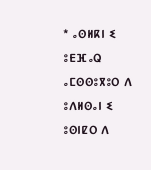* ⴰⵙⵍⴽⵏ ⵉ ⵓⴹⴼⴰⵕ ⴰⵎⵙⵙⵓⴳⵓⵔ ⴷ ⵓⴷⵍⵙⴰⵏ ⵉ ⵓⵙⵏⵇⵔ ⴷ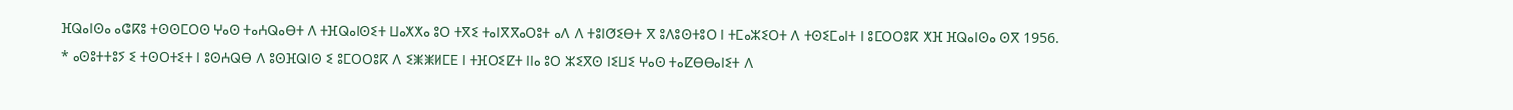ⴼⵕⴰⵏⵙⴰ ⴰⵛⴽⵓ ⵜⵙⵙⵎⵔⵙ ⵖⴰⵙ ⵜⴰⵄⵕⴰⴱⵜ ⴷ ⵜⴼⵕⴰⵏⵙⵉⵜ ⵡⴰⵅⵅⴰ ⵓⵔ ⵜⴳⵉ ⵜⴰⵏⴳⴳⴰⵔⵓⵜ ⴰⴷ ⴷ ⵜⵓⵏⵚⵉⴱⵜ ⴳ ⵓⴷⵓⵙⵜⵓⵔ ⵏ ⵜⵎⴰⵣⵉⵔⵜ ⴷ ⵜⵙⵉⵎⴰⵏⵜ ⵏ ⵓⵎⵔⵔⵓⴽ ⵅⴼ ⴼⵕⴰⵏⵙⴰ ⵙⴳ 1956.
* ⴰⵙⵓⵜⵜⵓⵢ ⵉ ⵜⵙⵔⵜⵉⵜ ⵏ ⵓⵙⵄⵕⴱ ⴷ ⵓⵙⴼⵕⵏⵙ ⵉ ⵓⵎⵔⵔⵓⴽ ⴷ ⵉⵥⵥⵍⵎⴹ ⵏ ⵜⴼⵔⵉⵇⵜ ⵏⵏⴰ ⵓⵔ ⵣⵉⴳⵙ ⵏⵉⵡⵉ ⵖⴰⵙ ⵜⴰⵇⴱⴱⴰⵏⵉⵜ ⴷ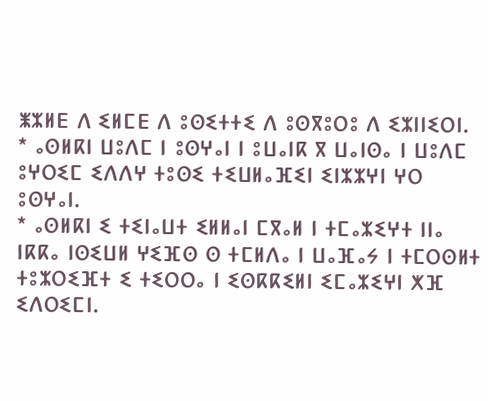ⵥⵣⵍⴹ ⴷ ⵉⵍⵎⴹ ⴷ ⵓⵙⵉⵜⵜⵉ ⴷ ⵓⵙⴳⵓⵔⵓ ⴷ ⵉⵣⵏⵏⵉⵔⵏ.
* ⴰⵙⵍⴽⵏ ⵡⵓⴷⵎ ⵏ ⵓⵙⵖⴰⵏ ⵏ ⵓⵡⴰⵏⴽ ⴳ ⵡⴰⵏⵙⴰ ⵏ ⵡⵓⴷⵎ ⵓⵖⵔⵉⵎ ⵉⴷⴷⵖ ⵜⵓⵙⵉ ⵜⵉⵡⵍⴰⴼⵉⵏ ⵉⵏⵣⵣⵖⵏ ⵖⵔ ⵓⵙⵖⴰⵏ.
* ⴰⵙⵍⴽⵏ ⵉ ⵜⵉⵏⴰⵡⵜ ⵉⵍⵍⴰⵏ ⵎⴳⴰⵍ ⵏ ⵜⵎⴰⵣⵉⵖⵜ ⵏⵏⴰ ⵏⴽⴽⴰ ⵏⵙⵉⵡⵍ ⵖⵉⴼⵙ ⵙ ⵜⵎⵍⴷⴰ ⵏ ⵡⴰⴼⴰⵢ ⵏ ⵜⵎⵔⵙⵍⵜ ⵜⵓⵣⵔⵉⴼⵜ ⵉ ⵜⵉⵔⵔⴰ ⵏ ⵉⵙⴽⴽⵉⵍⵏ ⵉⵎⴰⵣⵉⵖⵏ ⵅⴼ ⵉⴷⵔⵉⵎⵏ.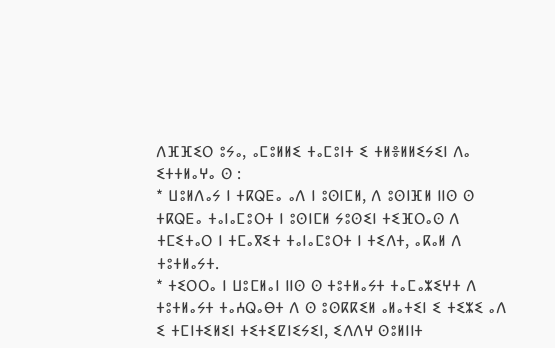ⴷⴼⴼⵉⵔ ⵓⵢⴰ, ⴰⵎⵓⵍⵍⵉ ⵜⴰⵎⵓⵏⵜ ⵉ ⵜⵍⴻⵍⵍⵉⵢⵉⵏ ⴷⴰ ⵉⵜⵜⵍⴰⵖⴰ ⵙ :
* ⵡⵓⵍⴷⴰⵢ ⵏ ⵜⴽⵕⴹⴰ ⴰⴷ ⵏ ⵓⵙⵏⵎⵍ, ⴷ ⵓⵙⵏⴼⵍ ⵏⵏⵙ ⵙ ⵜⴽⵕⴹⴰ ⵜⴰⵏⴰⵎⵓⵔⵜ ⵏ ⵓⵙⵏⵎⵍ ⵢⵓⵙⵉⵏ ⵜⵉⴼⵔⴰⵙ ⴷ ⵜⵎⵉⵜⴰⵔ ⵏ ⵜⵎⴰⴳⵉⵜ ⵜⴰⵏⴰⵎⵓⵔⵜ ⵏ ⵜⵉⴷⵜ, ⴰⴽⴰⵍ ⴷ ⵜⵓⵜⵍⴰⵢⵜ.
* ⵜⵉⵔⵔⴰ ⵏ ⵡⵓⵎⵍⴰⵏ ⵏⵏⵙ ⵙ ⵜⵓⵜⵍⴰⵢⵜ ⵜⴰⵎⴰⵣⵉⵖⵜ ⴷ ⵜⵓⵜⵍⴰⵢⵜ ⵜⴰⵄⵕⴰⴱⵜ ⴷ ⵙ ⵓⵙⴽⴽⵉⵍ ⴰⵍⴰⵜⵉⵏ ⵉ ⵜⵉⵣⵉ ⴰⴷ ⵉ ⵜⵎⵏⵜⵉⵍⵉⵏ ⵜⵉⵜⵉⵇⵏⵉⵢⵉⵏ, ⵉⴷⴷⵖ ⵙⵓⵍⵏⵏⵜ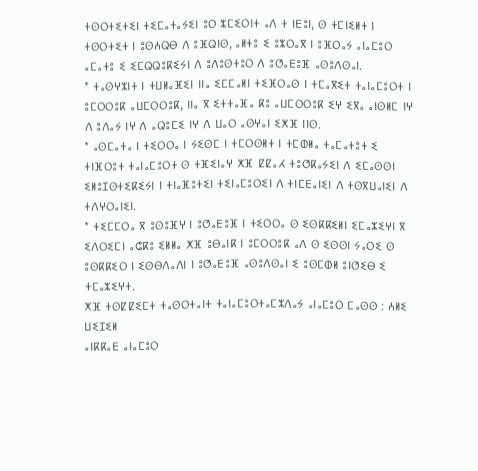ⵜⵙⵔⵜⵉⵜⵉⵏ ⵜⵉⵎⴰⵜⴰⵢⵉⵏ ⵓⵔ ⵣⵎⵉⵔⵏⵜ ⴰⴷ ⵜ ⵏⴹⵓⵏ, ⵙ ⵜⵎⵏⵉⵍⵜ ⵏ ⵜⵙⵔⵜⵉⵜ ⵏ ⵓⵙⵄⵕⴱ ⴷ ⵓⴼⵕⵏⵙ, ⴰⵍⵜⵓ ⵉ ⵓⵣⵔⴰⴳ ⵏ ⵓⴼⵔⴰⵢ ⴰⵏⴰⵎⵓⵔ ⴰⵎⴰⵜⵓ ⵉ ⵉⵎⵕⵕⵓⴽⵉⵢⵏ ⴷ ⵓⴷⵓⵙⵜⵓⵔ ⴷ ⵓⵚⴰⴹⵓⴼ ⴰⵙⵓⴷⵙⴰⵏ.
* ⵜⴰⵙⵖⵣⵏⵜ ⵏ ⵜⵡⵍⴰⴼⵉⵏ ⵏⵏⴰ ⵉⵎⵎⴰⵍⵏ ⵜⵉⴼⵔⴰⵙ ⵏ ⵜⵎⴰⴳⵉⵜ ⵜⴰⵏⴰⵎⵓⵔⵜ ⵏ ⵓⵎⵔⵔⵓⴽ ⴰⵡⵎⵔⵔⵓⴽ, ⵏⵏⴰ ⴳ ⵉⵜⵜⴰⴼⴰ ⴽⵓ ⴰⵡⵎⵔⵔⵓⴽ ⵉⵖ ⵉⴳⴰ ⴰⵏⵙⵍⵎ ⵏⵖ ⴷ ⵓⴷⴰⵢ ⵏⵖ ⴷ ⴰⵕⵓⵎⵉ ⵏⵖ ⴷ ⵡⴰⵔ ⴰⵙⵖⴰⵏ ⵉⵅⴼ ⵏⵏⵙ.
* ⴰⵙⵎⴰⵜⴰ ⵏ ⵜⵉⵔⵔⴰ ⵏ ⵢⵉⵙⵎ ⵏ ⵜⵎⵔⵙⵍⵜ ⵏ ⵜⵎⵀⵍⴰ ⵜⴰⵎⴰⵜⵓⵜ ⵉ ⵜⵏⴼⵔⵓⵜ ⵜⴰⵏⴰⵎⵓⵔⵜ ⵙ ⵜⴼⵉⵏⴰⵖ ⵅⴼ ⵇⵇⴰⵃ ⵜⵓⵚⴽⴰⵢⵉⵏ ⴷ ⵉⵎⴰⵙⵙⵏ ⵉⵍⵓⵊⵙⵜⵉⴽⵉⵢⵏ ⵏ ⵜⵏⴰⴼⵓⵜⵉⵏ ⵜⵉⵏⴰⵎⵓⵔⵉⵏ ⴷ ⵜⵏⵎⴹⴰⵏⵉⵏ ⴷ ⵜⵙⴳⵡⴰⵏⵉⵏ ⴷ ⵜⴷⵖⵔⴰⵏⵉⵏ.
* ⵜⵉⵎⵎⵔⴰ ⴳ ⵓⵙⵓⴼⵖ ⵏ ⵓⵚⴰⴹⵓⴼ ⵏ ⵜⵉⵔⵔⴰ ⵙ ⵉⵙⴽⴽⵉⵍⵏ ⵉⵎⴰⵣⵉⵖⵏ ⴳ ⵉⴷⵔⵉⵎⵏ ⴰⵛⴽⵓ ⵉⵍⵍⴰ ⵅⴼ ⵓⴱⴰⵏⴽ ⵏ ⵓⵎⵔⵔⵓⴽ ⴰⴷ ⵙ ⵉⵙⵙⵏ ⵢⴰⵔⵉ ⵙ ⵓⵙⴽⴽⵉⵔ ⵏ ⵉⵙⴱⴷⴰⴷⵏ ⵏ ⵓⵚⴰⴹⵓⴼ ⴰⵙⵓⴷⵙⴰⵏ ⵉ ⵓⵙⵎⵀⵍ ⵓⵏⵚⵉⴱ ⵉ ⵜⵎⴰⵣⵉⵖⵜ.
ⵅⴼ ⵜⵙⵇⵇⵉⵎⵜ ⵜⴰⵙⵔⵜⴰⵏⵜ ⵜⴰⵏⴰⵎⵓⵔⵜⴰⵎⵣⴷⴰⵢ ⴰⵏⴰⵎⵓⵔ ⵎⴰⵙⵙ : ⵄⵍⵉ ⵡⵉⵊⵉⵍ
ⴰⵏⴽⴽⴰⴹ ⴰⵏⴰⵎⵓⵔ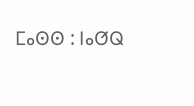ⵎⴰⵙⵙ : ⵏⴰⵚⵕ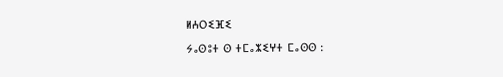ⵍⵄⵔⵉⴼⵉ
ⵢⴰⵙⵓⵜ ⵙ ⵜⵎⴰⵣⵉⵖⵜ ⵎⴰⵙⵙ :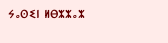ⵢⴰⵙⵉⵏ ⵍⴱⵣⵣⴰⵣ